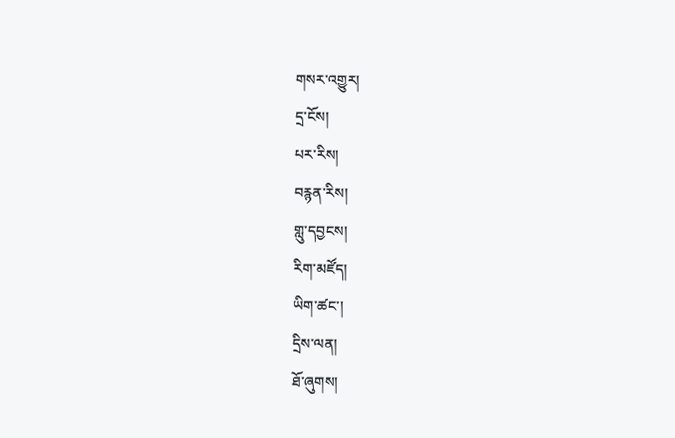གསར་འགྱུར།
དྲ་ངོས།
པར་རིས།
བརྙན་རིས།
གླུ་དབྱངས།
རིག་མཛོད།
ཡིག་ཚང་།
དྲིས་ལན།
ཐོ་ཞུགས།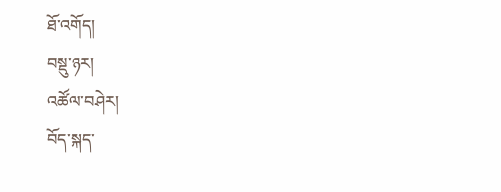ཐོ་འགོད།
བསྡུ་ཉར།
འཚོལ་བཤེར།
བོད་སྐད་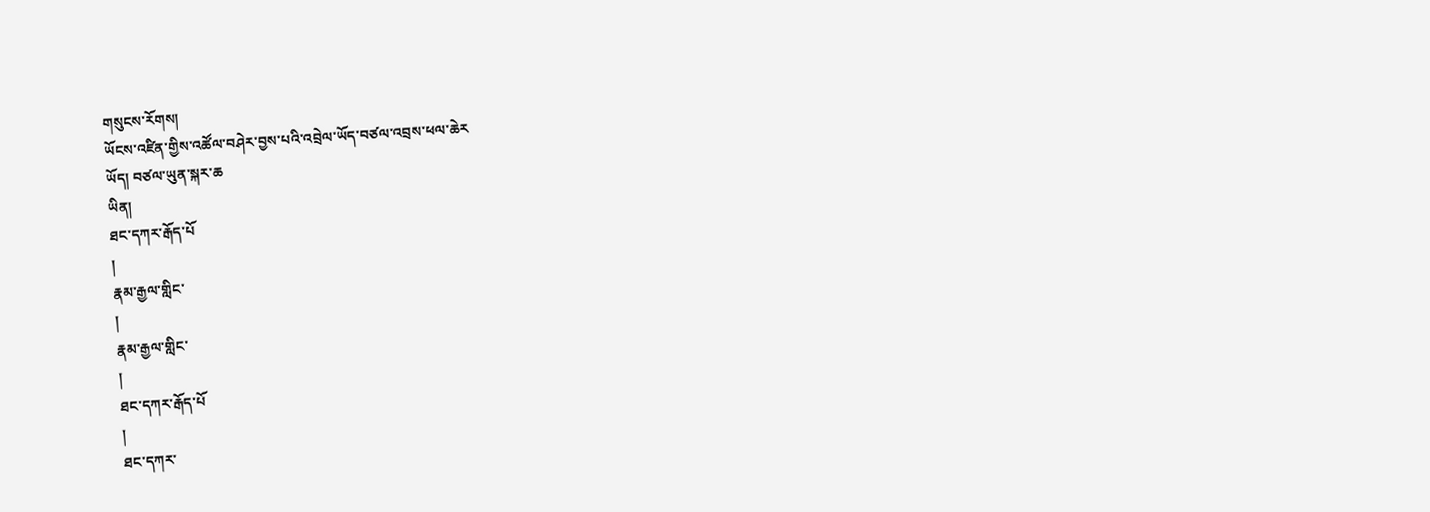གསུངས་རོགས།
ཡོངས་འཛིན་གྱིས་འཚོལ་བཤེར་བྱས་པའི་འབྲེལ་ཡོད་བཙལ་འབྲས་ཕལ་ཆེར
ཡོད། བཙལ་ཡུན་སྐར་ཆ
ཡིན།
ཐང་དཀར་རྒོད་པོ
།
རྣམ་རྒྱལ་གླིང་
།
རྣམ་རྒྱལ་གླིང་
།
ཐང་དཀར་རྒོད་པོ
།
ཐང་དཀར་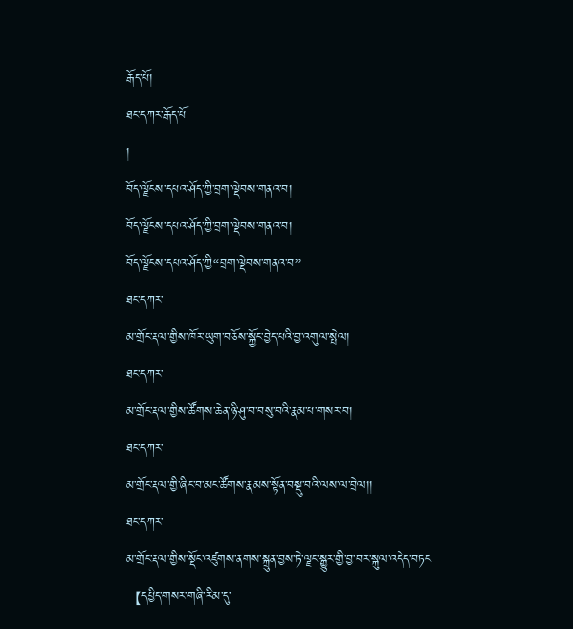རྒོད་པོ།
ཐང་དཀར་རྒོད་པོ
།
བོད་ལྗོངས་དཔའ་ཤོད་ཀྱི་བྲག་ལྡེབས་གནའ་བ།
བོད་ལྗོངས་དཔའ་ཤོད་ཀྱི་བྲག་ལྡེབས་གནའ་བ།
བོད་ལྗོངས་དཔའ་ཤོད་ཀྱི“བྲག་ལྡེབས་གནའ་བ”
ཐང་དཀར་
མ་གྲོང་རྡལ་གྱིས་ཁོར་ཡུག་བཅོས་སྐྱོང་བྱེད་པའི་བྱ་འགུལ་སྤེལ།
ཐང་དཀར་
མ་གྲོང་རྡལ་གྱིས་ཚོགས་ཆེན་ཉི་ཤུ་བ་བསུ་བའི་རྣམ་པ་གསར་བ།
ཐང་དཀར་
མ་གྲོང་རྡལ་གྱི་ཞིང་བ་མང་ཚོགས་རྣམས་སྟོན་བསྡུ་བའི་ལས་ལ་བྲེལ།།
ཐང་དཀར་
མ་གྲོང་རྡལ་གྱིས་སྡོང་འཛུགས་ནགས་སྐྲུན་བྱས་ཏེ་ལྗང་སྒྱུར་གྱི་བྱ་བར་སྐུལ་འདེད་བཏང
【དཔྱིད་གསར་གཞི་རིམ་དུ་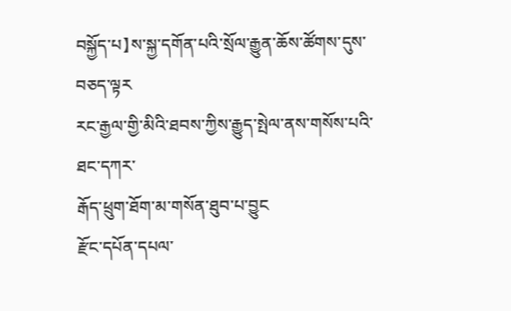བསྐྱོད་པ】ས་སྐྱ་དགོན་པའི་སྲོལ་རྒྱུན་ཆོས་ཚོགས་དུས་བཅད་ལྟར
རང་རྒྱལ་གྱི་མིའི་ཐབས་ཀྱིས་རྒྱུད་སྤེལ་ནས་གསོས་པའི་
ཐང་དཀར་
རྒོད་ཕྲུག་ཐོག་མ་གསོན་ཐུབ་པ་བྱུང
རྫོང་དཔོན་དཔལ་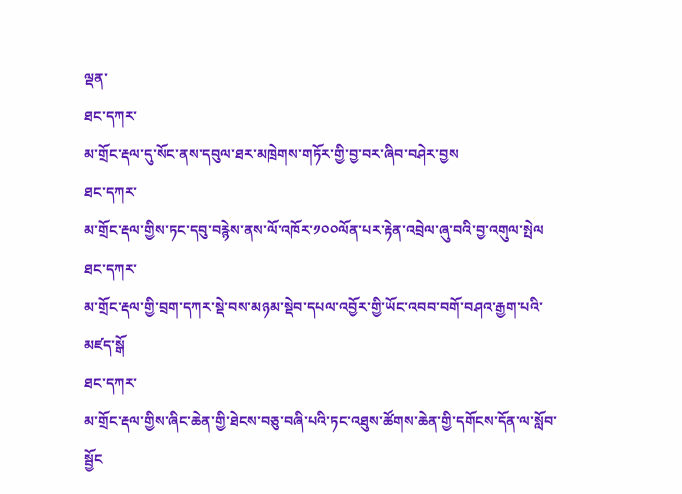ལྡན་
ཐང་དཀར་
མ་གྲོང་རྡལ་དུ་སོང་ནས་དབུལ་ཐར་མཁྲེགས་གཏོར་གྱི་བྱ་བར་ཞིབ་བཤེར་བྱས
ཐང་དཀར་
མ་གྲོང་རྡལ་གྱིས་ཏང་དབུ་བརྙེས་ནས་ལོ་འཁོར་༡༠༠ལོན་པར་རྟེན་འབྲེལ་ཞུ་བའི་བྱ་འགུལ་སྤེལ
ཐང་དཀར་
མ་གྲོང་རྡལ་གྱི་བྲག་དཀར་སྡེ་བས་མཉམ་སྡེབ་དཔལ་འབྱོར་གྱི་ཡོང་འབབ་བགོ་བཤའ་རྒྱག་པའི་མཛད་སྒོ
ཐང་དཀར་
མ་གྲོང་རྡལ་གྱིས་ཞིང་ཆེན་གྱི་ཐེངས་བཅུ་བཞི་པའི་ཏང་འཐུས་ཚོགས་ཆེན་གྱི་དགོངས་དོན་ལ་སློབ་སྦྱོང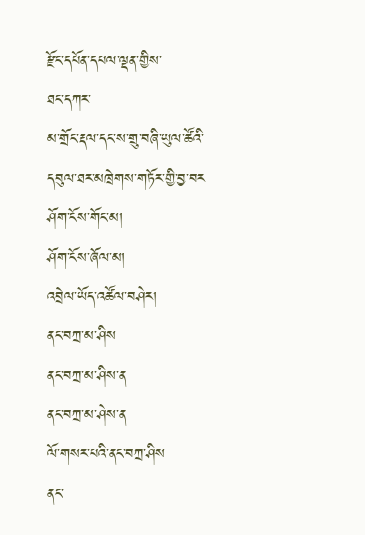རྫོང་དཔོན་དཔལ་ལྡན་གྱིས་
ཐང་དཀར་
མ་གྲོང་རྡལ་དང་ས་གྲུ་བཞི་ཡུལ་ཚོའི་དབུལ་ཐར་མཁྲེགས་གཏོར་གྱི་བྱ་བར
ཤོག་ངོས་གོང་མ།
ཤོག་ངོས་ཞོལ་མ།
འབྲེལ་ཡོད་འཚོལ་བཤེར།
ནང་བཀྲ་མ་ཤིས
ནང་བཀྲ་མ་ཤིས་ན
ནང་བཀྲ་མ་ཤེས་ན
ལོ་གསར་པའི་ནང་བཀྲ་ཤིས
ནང་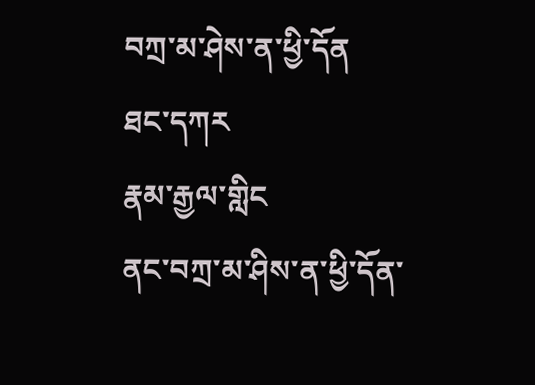བཀྲ་མ་ཤེས་ན་ཕྱི་དོན
ཐང་དཀར
རྣམ་རྒྱལ་གླིང
ནང་བཀྲ་མ་ཤིས་ན་ཕྱི་དོན་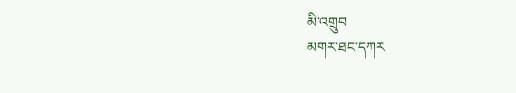མི་འགྲུབ
མགར་ཐང་དཀར